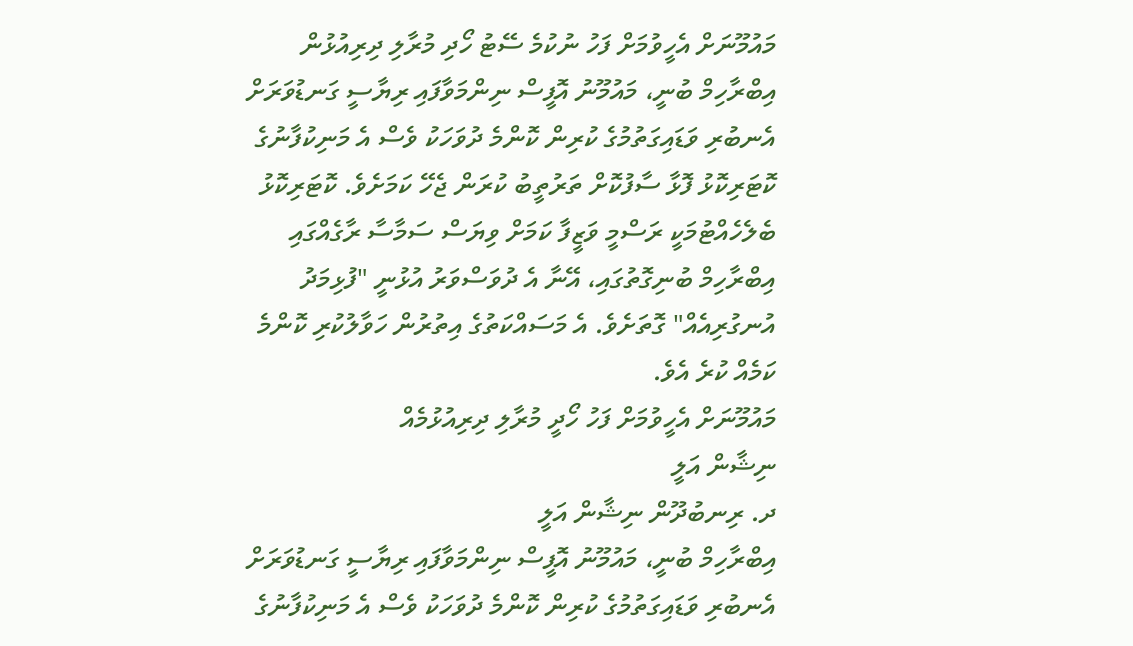މައުމޫނަށް އެހީވުމަށް ފަހު ނުކުމެ ސޭޓު ހޯދި މުރާލި ދިރިއުޅުން
އިބްރާހިމް ބުނީ، މައުމޫނު އޮފީސް ނިންމަވާފައި ރިޔާސީ ގަނޑުވަރަށް އެނބުރި ވަޑައިގަތުމުގެ ކުރިން ކޮންމެ ދުވަހަކު ވެސް އެ މަނިކުފާނުގެ ކޮޓަރިކޮޅު ފޮޅާ ސާފުކޮށް ތަރުތީބު ކުރަން ޖެހޭ ކަމަށެވެ. ކޮޓަރިކޮޅު ބެލެހެއްޓުމަކީ ރަސްމީ ވަޒީފާ ކަމަށް ވިޔަސް ސަމާސާ ރާގެއްގައި އިބްރާހިމް ބުނިގޮތުގައި، އޭނާ އެ ދުވަސްވަރު އުޅުނީ "ފުޅިމަދު އުނގުރިއެއް" ގޮތަށެވެ. އެ މަސައްކަތުގެ އިތުރުން ހަވާލުކުރި ކޮންމެ ކަމެއް ކުރެ އެވެ.
މައުމޫނަށް އެހީވުމަށް ފަހު ހޯދީ މުރާލި ދިރިއުޅުމެއް
ނިޝާން އަލީ
ދ. ރިނބުދޫން ނިޝާން އަލީ
އިބްރާހިމް ބުނީ، މައުމޫނު އޮފީސް ނިންމަވާފައި ރިޔާސީ ގަނޑުވަރަށް އެނބުރި ވަޑައިގަތުމުގެ ކުރިން ކޮންމެ ދުވަހަކު ވެސް އެ މަނިކުފާނުގެ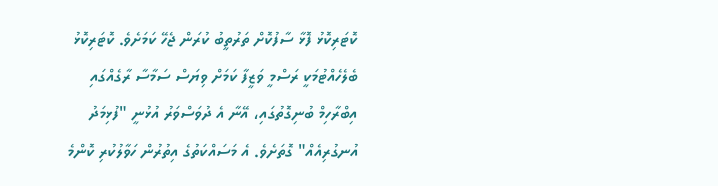ކޮޓަރިކޮޅު ފޮޅާ ސާފުކޮށް ތަރުތީބު ކުރަން ޖެހޭ ކަމަށެވެ. ކޮޓަރިކޮޅު ބެލެހެއްޓުމަކީ ރަސްމީ ވަޒީފާ ކަމަށް ވިޔަސް ސަމާސާ ރާގެއްގައި އިބްރާހިމް ބުނިގޮތުގައި، އޭނާ އެ ދުވަސްވަރު އުޅުނީ "ފުޅިމަދު އުނގުރިއެއް" ގޮތަށެވެ. އެ މަސައްކަތުގެ އިތުރުން ހަވާލުކުރި ކޮންމެ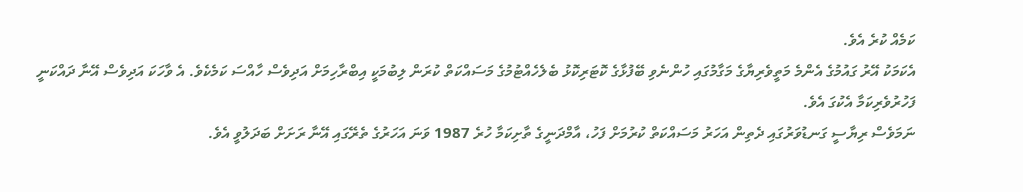ކަމެއް ކުރެ އެވެ.
އެކަމަކު އޭރު ގައުމުގެ އެންމެ މަތީވެރިޔާގެ މަގާމުގައި ހުންނެވި ބޭފުޅާގެ ކޮޓަރިކޮޅު ބެލެހެއްޓުމުގެ މަސައްކަތް ކުރަން ލިބުމަކީ އިބްރާހިމަށް އަދިވެސް ހާއްސަ ކަމެކެވެ. އެ ވާހަކަ އަދިވެސް އޭނާ ދައްކަނީ ފަހުރުވެރިކަމާ އެކުގަ އެވެ.
ނަމަވެސް ރިޔާސީ ގަނޑުވަރުގައި ދެތިން އަހަރު މަސައްކަތް ކުރުމަށް ފަހު، އާމްދަނީގެ ތާށިކަމާ ހުރެ 1987 ވަނަ އަހަރުގެ ތެރޭގައި އޭނާ ރަށަށް ބަދަލުވީ އެވެ.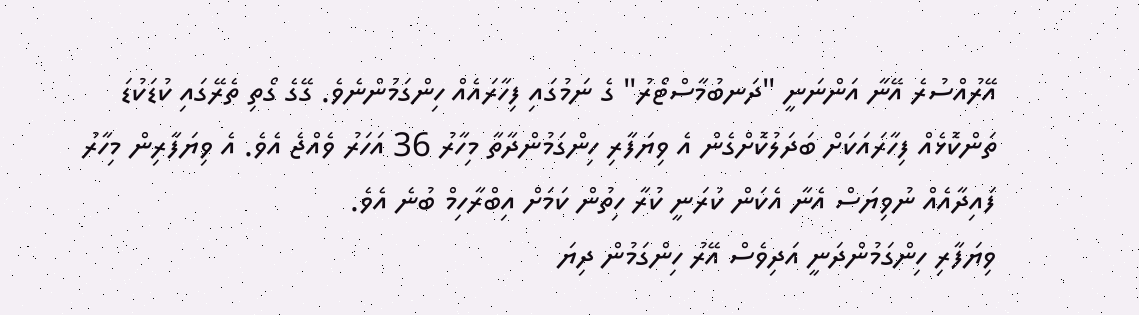އޭރުއްސުރެ އޭނާ އަންނަނީ "ދަނބުމާސްޓޯރު" ގެ ނަމުގައި ފިހާރައެއް ހިންގަމުންނެވެ. ގޭގެ ގޯތި ތެރޭގައި ކުޑަކުޑަ ތަންކޮޅެއް ފިހާރައަކަށް ބަދަލުކޮށްގެން އެ ވިޔަފާރި ހިންގަމުންދާތާ މިހާރު 36 އަހަރު ވެއްޖެ އެވެ. އެ ވިޔަފާރިން މިހާރު ފައިދާއެއް ނުވިޔަސް އެނާ އެކަން ކުރަނީ ކުރާ ހިތުން ކަމަށް އިބްރާހިމް ބުނެ އެވެ.
ވިޔަފާރި ހިންގަމުންދަނީ އަދިވެސް އޭރު ހިންގަމުން ދިޔަ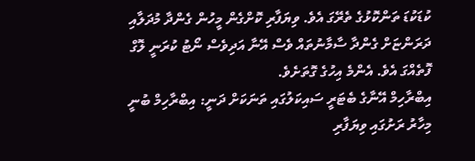ކުޑަކުޑަ ތަންކޮޅުގެ ތެރޭގަ އެވެ. ވިޔަފާރި ކޮށްގެން މީހުން ގެންދާ މުދަލާއި ދަރަންޏަށް ގެންދާ ސާމާނުތައް ވެސް އޭނާ އަދިވެސް ނޯޓު ކުރަނީ ލޮގް ފޮތެއްގަ އެވެ. އެންމެ އިހުގެ ގޮތަށެވެ.
އިބްރާހިމް އޭނާގެ ބެޓަރީ ސައިކަލުގައި ތަނަކަށް ދަނީ: އިބްރާހިމް ބުނީ މިހާރު ރަށުގައި ވިޔަފާރި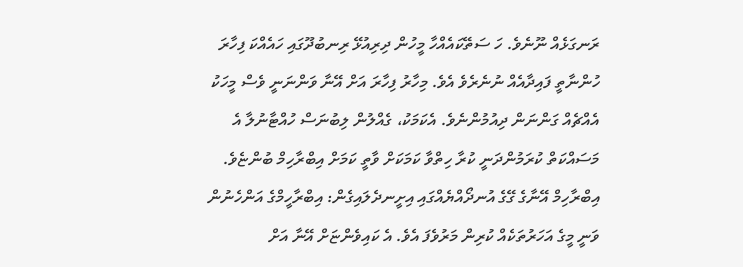ރަނގަޅެއް ނޫނެވެ. ހަ ސަތޭކައެއްހާ މީހުން ދިރިއުޅޭ ރިނބުދޫގައި ހައެއްކަ ފިހާރަ ހުންނާތީ ފައިދާއެއް ނުނެރެވެ އެވެ. މިހާރު ފިހާރަ އަށް އޭނާ ވަންނަނީ ވެސް މީހަކު އެއްޗެއް ގަންނަން ދިއުމުންނެވެ. އެކަމަކު، ގެއްލުން ލިބުނަސް ހުއްޓާނުލާ އެ މަސައްކަތް ކުރަމުންދަނީ ކުރާ ހިތްވާ ކަމަކަށް ވާތީ ކަމަށް އިބްރާހިމް ބުންޏެވެ.
އިބްރާހިމް އޭނާގެ ގޭގެ އުނދޯއްޔެއްގައި އިށީނދެލައިގެން: އިބްރާހީމްގެ އަންހެނުން ވަނީ މީގެ އަހަރުތަކެއް ކުރިން މަރުވެފަ އެވެ. އެ ކައިވެންޏަށް އޭނާ އަށް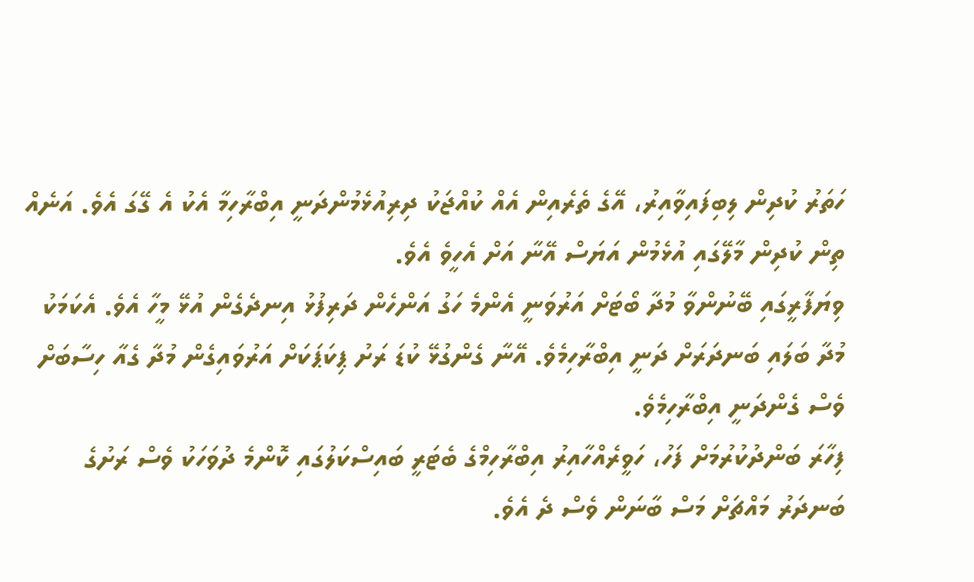ހަތަރު ކުދިން ލިބިފައިވާއިރު، އޭގެ ތެރެއިން އެއް ކުއްޖަކު ދިރިއުޅެމުންދަނީ އިބްރާހިމާ އެކު އެ ގޭގަ އެވެ. އަނެއް ތިން ކުދިން މާލޭގައި އުޅެމުން އަޔަސް އޭނާ އަށް އެހީވެ އެވެ.
ވިޔަފާރީގައި ބޭނުންވާ މުދާ ބޯޓަށް އަރުވަނީ އެންމެ ހަގު އަންހެން ދަރިފުޅު އިނދެގެން އުޅޭ މީހާ އެވެ. އެކަމަކު މުދާ ބަލައި ބަނދަރަށް ދަނީ އިބްރާހިމެވެ. އޭނާ ގެންގުޅޭ ކުޑަ ރަށު ޕިކަޕަކަށް އަރުވައިގެން މުދާ ގެއާ ހިސާބަށް ވެސް ގެންދަނީ އިބްރާހިމެވެ.
ފިހާރަ ބަންދުކުރުމަށް ފަހު، ހަވީރެއްހާއިރު އިބްރާހިމްގެ ބެޓަރީ ބައިސްކަލުގައި ކޮންމެ ދުވަހަކު ވެސް ރަށުގެ ބަނދަރު މައްޗަށް މަސް ބާނަން ވެސް ދެ އެވެ.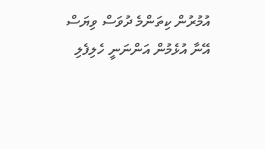އުމުރުން ކިތަންމެ ދުވަސް ވިޔަސް އޭނާ އުޅެމުން އަންނަނީ ހެލިފެލި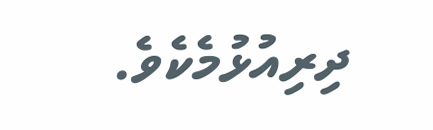ދިރިއުޅުމެކެވެ.